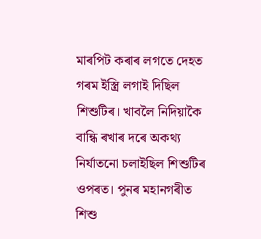মাৰপিট কৰাৰ লগতে দেহত গৰম ইস্ত্রি লগাই দিছিল শিশুটিৰ। খাবলৈ নিদিয়াকৈ বান্ধি ৰখাৰ দৰে অকথ্য নিৰ্যাতনো চলাইছিল শিশুটিৰ ওপৰত। পুনৰ মহানগৰীত শিশু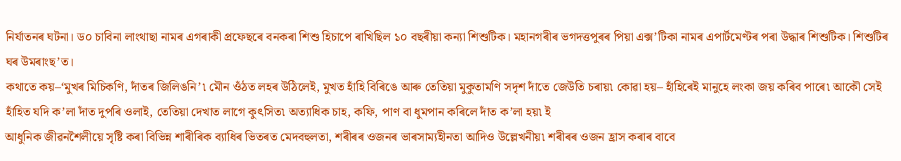নিৰ্যাতনৰ ঘটনা। ড০ চাবিনা লাংথাছা নামৰ এগৰাকী প্ৰফেছৰে বনকৰা শিশু হিচাপে ৰাখিছিল ১০ বছৰীয়া কন্যা শিশুটিক। মহানগৰীৰ ভগদত্তপুৰৰ পিয়া এক্স’টিকা নামৰ এপাৰ্টমেণ্টৰ পৰা উদ্ধাৰ শিশুটিক। শিশুটিৰ ঘৰ উমৰাংছ’ত।
কথাতে কয়–‘মুখৰ মিচিকণি, দাঁতৰ জিলিঙনি’৷ মৌন ওঁঠত লহৰ উঠিলেই, মুখত হাঁহি বিৰিঙে আৰু তেতিয়া মুকুতামণি সদৃশ দাঁতে জেউতি চৰায়৷ কোৱা হয়– হাঁহিৰেই মানুহে লংকা জয় কৰিব পাৰে৷ আকৌ সেই হাঁহিত যদি ক’লা দাঁত দুপৰি ওলাই, তেতিয়া দেখাত লাগে কুৎসিত৷ অত্যাধিক চাহ, কফি, পাণ বা ধুমপান কৰিলে দাঁত ক’লা হয়৷ ই
আধুনিক জীৱনশৈলীয়ে সৃষ্টি কৰা বিভিন্ন শাৰীৰিক ব্যাধিৰ ভিতৰত মেদবহুলতা, শৰীৰৰ ওজনৰ ভাৰসাম্যহীনতা আদিও উল্লেখনীয়৷ শৰীৰৰ ওজন হ্ৰাস কৰাৰ বাবে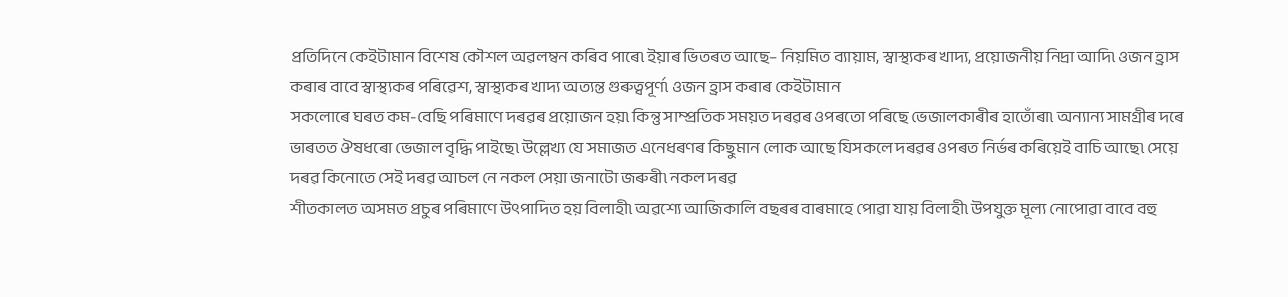প্ৰতিদিনে কেইটামান বিশেষ কৌশল অৱলম্বন কৰিব পাৰে৷ ইয়াৰ ভিতৰত আছে– নিয়মিত ব্যায়াম, স্বাস্থ্যকৰ খাদ্য, প্ৰয়োজনীয় নিদ্ৰা আদি৷ ওজন হ্ৰাস কৰাৰ বাবে স্বাস্থ্যকৰ পৰিৱেশ, স্বাস্থ্যকৰ খাদ্য অত্যন্ত গুৰুত্বপূৰ্ণ৷ ওজন হ্ৰাস কৰাৰ কেইটামান
সকলোৰে ঘৰত কম-বেছি পৰিমাণে দৰৱৰ প্ৰয়োজন হয়৷ কিন্তু সাম্প্ৰতিক সময়ত দৰৱৰ ওপৰতো পৰিছে ভেজালকাৰীৰ হাতোঁৰা৷ অন্যান্য সামগ্ৰীৰ দৰে ভাৰতত ঔষধৰো ভেজাল বৃদ্ধি পাইছে৷ উল্লেখ্য যে সমাজত এনেধৰণৰ কিছুমান লোক আছে যিসকলে দৰৱৰ ওপৰত নিৰ্ভৰ কৰিয়েই বাচি আছে৷ সেয়ে দৰৱ কিনোতে সেই দৰৱ আচল নে নকল সেয়া জনাটো জৰুৰী৷ নকল দৰৱ
শীতকালত অসমত প্ৰচুৰ পৰিমাণে উৎপাদিত হয় বিলাহী৷ অৱশ্যে আজিকালি বছৰৰ বাৰমাহে পোৱা যায় বিলাহী৷ উপযুক্ত মূল্য নোপোৱা বাবে বহু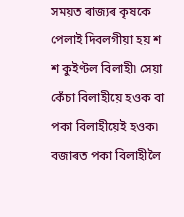সময়ত ৰাজ্যৰ কৃষকে পেলাই দিবলগীয়া হয় শ শ কুইণ্টল বিলাহী৷ সেয়া কেঁচা বিলাহীয়ে হওক বা পকা বিলাহীয়েই হওক৷ বজাৰত পকা বিলাহীলৈ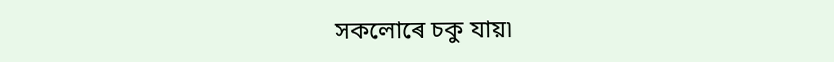সকলোৰে চকু যায়৷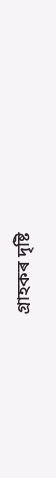গ্ৰাহকৰ দৃষ্টি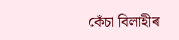কেঁচা বিলাহীৰ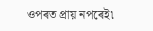ওপৰত প্ৰায় নপৰেই৷